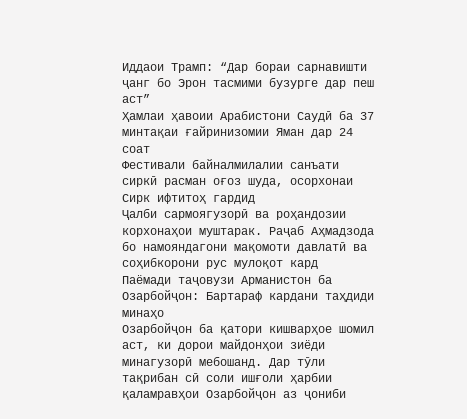Иддаои Трамп: “Дар бораи сарнавишти ҷанг бо Эрон тасмими бузурге дар пеш аст”
Ҳамлаи ҳавоии Арабистони Саудӣ ба 37 минтақаи ғайринизомии Яман дар 24 соат
Фестивали байналмилалии санъати сиркӣ расман оғоз шуда, осорхонаи Сирк ифтитоҳ гардид
Ҷалби сармоягузорӣ ва роҳандозии корхонаҳои муштарак. Раҷаб Аҳмадзода бо намояндагони мақомоти давлатӣ ва соҳибкорони рус мулоқот кард
Паёмади таҷовузи Арманистон ба Озарбойҷон: Бартараф кардани таҳдиди минаҳо
Озарбойҷон ба қатори кишварҳое шомил аст, ки дорои майдонҳои зиёди минагузорӣ мебошанд. Дар тӯли тақрибан сӣ соли ишғоли ҳарбии қаламравҳои Озарбойҷон аз ҷониби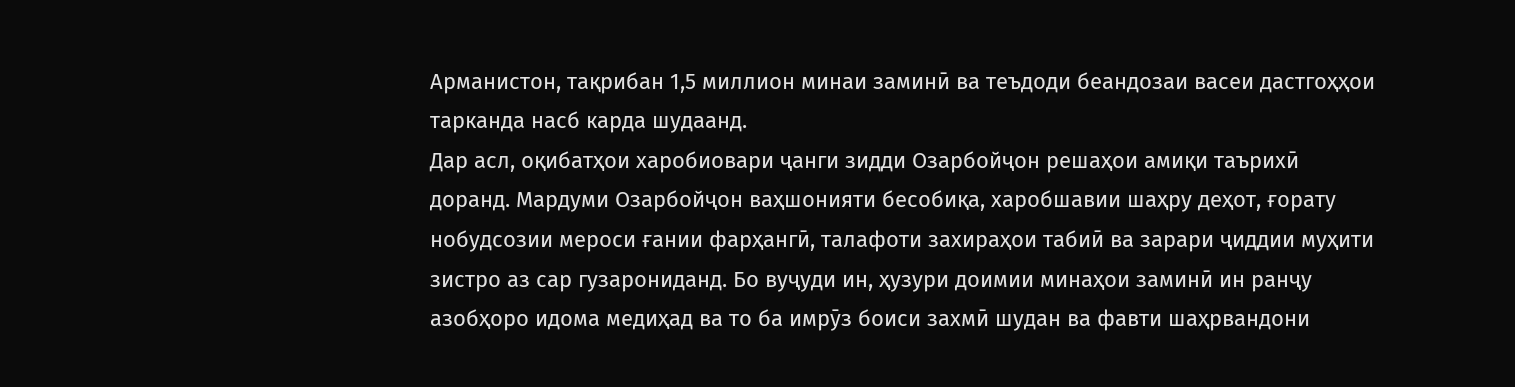Арманистон, тақрибан 1,5 миллион минаи заминӣ ва теъдоди беандозаи васеи дастгоҳҳои тарканда насб карда шудаанд.
Дар асл, оқибатҳои харобиовари ҷанги зидди Озарбойҷон решаҳои амиқи таърихӣ доранд. Мардуми Озарбойҷон ваҳшонияти бесобиқа, харобшавии шаҳру деҳот, ғорату нобудсозии мероси ғании фарҳангӣ, талафоти захираҳои табиӣ ва зарари ҷиддии муҳити зистро аз сар гузарониданд. Бо вуҷуди ин, ҳузури доимии минаҳои заминӣ ин ранҷу азобҳоро идома медиҳад ва то ба имрӯз боиси захмӣ шудан ва фавти шаҳрвандони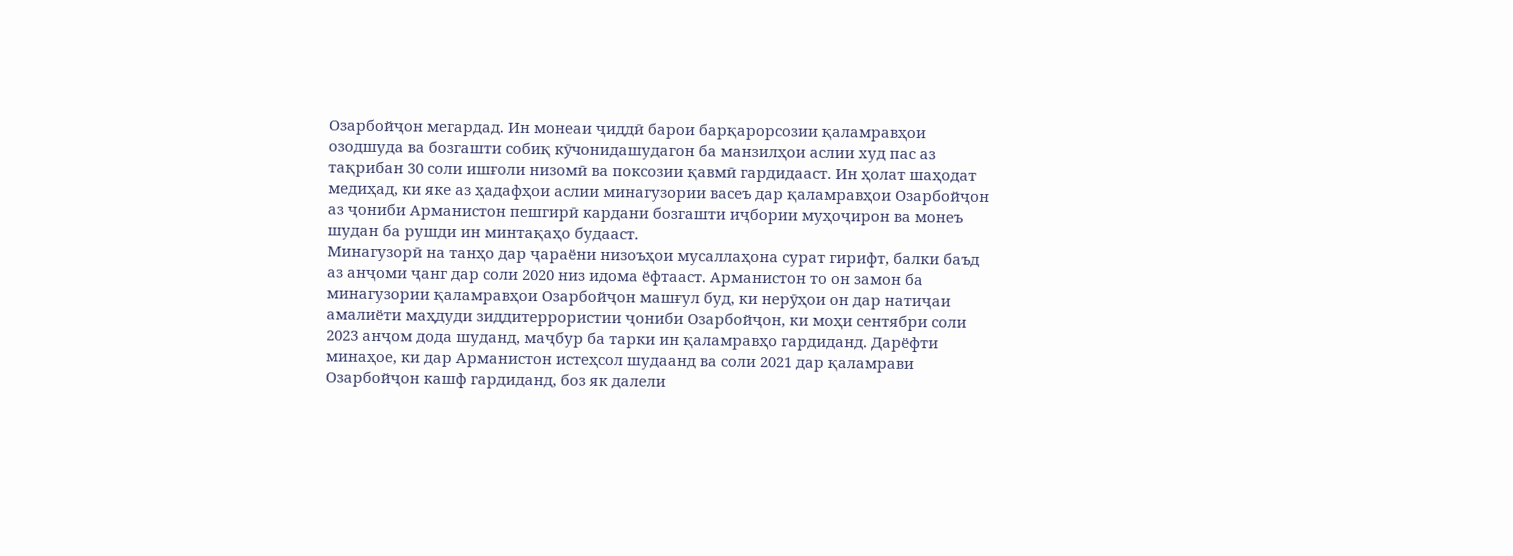Озарбойҷон мегардад. Ин монеаи ҷиддӣ барои барқарорсозии қаламравҳои озодшуда ва бозгашти собиқ кӯчонидашудагон ба манзилҳои аслии худ пас аз тақрибан 30 соли ишғоли низомӣ ва поксозии қавмӣ гардидааст. Ин ҳолат шаҳодат медиҳад, ки яке аз ҳадафҳои аслии минагузории васеъ дар қаламравҳои Озарбойҷон аз ҷониби Арманистон пешгирӣ кардани бозгашти иҷбории муҳоҷирон ва монеъ шудан ба рушди ин минтақаҳо будааст.
Минагузорӣ на танҳо дар ҷараёни низоъҳои мусаллаҳона сурат гирифт, балки баъд аз анҷоми ҷанг дар соли 2020 низ идома ёфтааст. Арманистон то он замон ба минагузории қаламравҳои Озарбойҷон машғул буд, ки нерӯҳои он дар натиҷаи амалиёти маҳдуди зиддитеррористии ҷониби Озарбойҷон, ки моҳи сентябри соли 2023 анҷом дода шуданд, маҷбур ба тарки ин қаламравҳо гардиданд. Дарёфти минаҳое, ки дар Арманистон истеҳсол шудаанд ва соли 2021 дар қаламрави Озарбойҷон кашф гардиданд, боз як далели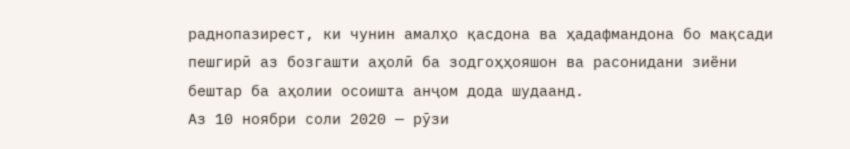раднопазирест, ки чунин амалҳо қасдона ва ҳадафмандона бо мақсади пешгирӣ аз бозгашти аҳолӣ ба зодгоҳҳояшон ва расонидани зиёни бештар ба аҳолии осоишта анҷом дода шудаанд.
Аз 10 ноябри соли 2020 — рӯзи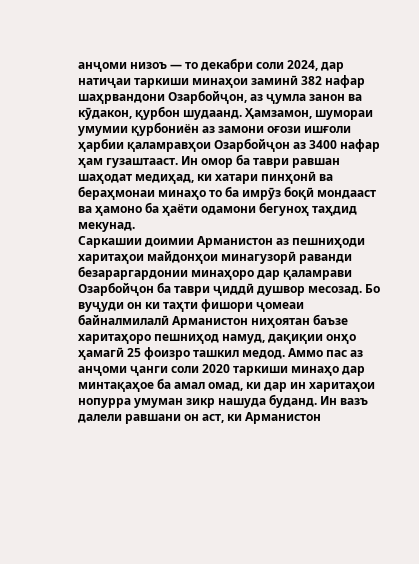анҷоми низоъ — то декабри соли 2024, дар натиҷаи таркиши минаҳои заминӣ 382 нафар шаҳрвандони Озарбойҷон, аз ҷумла занон ва кӯдакон, қурбон шудаанд. Ҳамзамон, шумораи умумии қурбониён аз замони оғози ишғоли ҳарбии қаламравҳои Озарбойҷон аз 3400 нафар ҳам гузаштааст. Ин омор ба таври равшан шаҳодат медиҳад, ки хатари пинҳонӣ ва бераҳмонаи минаҳо то ба имрӯз боқӣ мондааст ва ҳамоно ба ҳаёти одамони бегуноҳ таҳдид мекунад.
Саркашии доимии Арманистон аз пешниҳоди харитаҳои майдонҳои минагузорӣ раванди безараргардонии минаҳоро дар қаламрави Озарбойҷон ба таври ҷиддӣ душвор месозад. Бо вуҷуди он ки таҳти фишори ҷомеаи байналмилалӣ Арманистон ниҳоятан баъзе харитаҳоро пешниҳод намуд, дақиқии онҳо ҳамагӣ 25 фоизро ташкил медод. Аммо пас аз анҷоми ҷанги соли 2020 таркиши минаҳо дар минтақаҳое ба амал омад, ки дар ин харитаҳои нопурра умуман зикр нашуда буданд. Ин вазъ далели равшани он аст, ки Арманистон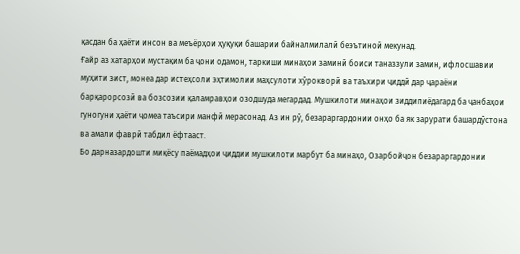қасдан ба ҳаёти инсон ва меъёрҳои ҳуқуқи башарии байналмилалӣ беэътиноӣ мекунад.
Ғайр аз хатарҳои мустақим ба ҷони одамон, таркиши минаҳои заминӣ боиси таназзули замин, ифлосшавии муҳити зист, монеа дар истеҳсоли эҳтимолии маҳсулоти хӯрокворӣ ва таъхири ҷиддӣ дар ҷараёни барқарорсозӣ ва бозсозии қаламравҳои озодшуда мегардад. Мушкилоти минаҳои зиддипиёдагард ба ҷанбаҳои гуногуни ҳаёти ҷомеа таъсири манфӣ мерасонад. Аз ин рӯ, безараргардонии онҳо ба як зарурати башардӯстона ва амали фаврӣ табдил ёфтааст.
Бо дарназардошти миқёсу паёмадҳои ҷиддии мушкилоти марбут ба минаҳо, Озарбойҷон безараргардонии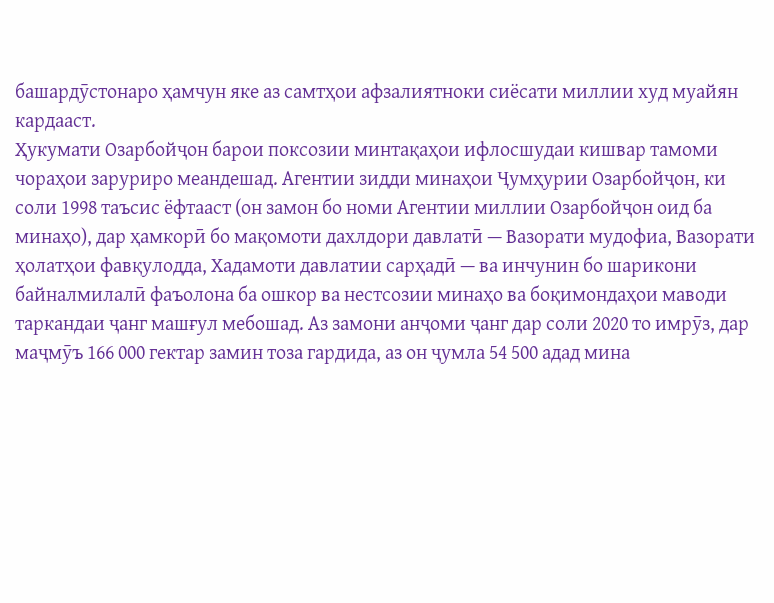башардӯстонаро ҳамчун яке аз самтҳои афзалиятноки сиёсати миллии худ муайян кардааст.
Ҳукумати Озарбойҷон барои поксозии минтақаҳои ифлосшудаи кишвар тамоми чораҳои заруриро меандешад. Агентии зидди минаҳои Ҷумҳурии Озарбойҷон, ки соли 1998 таъсис ёфтааст (он замон бо номи Агентии миллии Озарбойҷон оид ба минаҳо), дар ҳамкорӣ бо мақомоти дахлдори давлатӣ — Вазорати мудофиа, Вазорати ҳолатҳои фавқулодда, Хадамоти давлатии сарҳадӣ — ва инчунин бо шарикони байналмилалӣ фаъолона ба ошкор ва нестсозии минаҳо ва боқимондаҳои маводи таркандаи ҷанг машғул мебошад. Аз замони анҷоми ҷанг дар соли 2020 то имрӯз, дар маҷмӯъ 166 000 гектар замин тоза гардида, аз он ҷумла 54 500 адад мина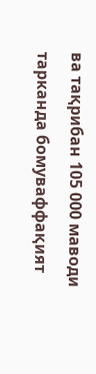ва тақрибан 105 000 маводи тарканда бомуваффақият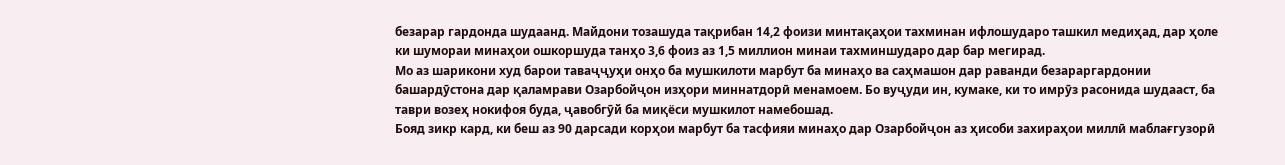безарар гардонда шудаанд. Майдони тозашуда тақрибан 14,2 фоизи минтақаҳои тахминан ифлошударо ташкил медиҳад, дар ҳоле ки шумораи минаҳои ошкоршуда танҳо 3,6 фоиз аз 1,5 миллион минаи тахминшударо дар бар мегирад.
Мо аз шарикони худ барои таваҷҷуҳи онҳо ба мушкилоти марбут ба минаҳо ва саҳмашон дар раванди безараргардонии башардӯстона дар қаламрави Озарбойҷон изҳори миннатдорӣ менамоем. Бо вуҷуди ин, кумаке, ки то имрӯз расонида шудааст, ба таври возеҳ нокифоя буда, ҷавобгӯй ба миқёси мушкилот намебошад.
Бояд зикр кард, ки беш аз 90 дарсади корҳои марбут ба тасфияи минаҳо дар Озарбойҷон аз ҳисоби захираҳои миллӣ маблағгузорӣ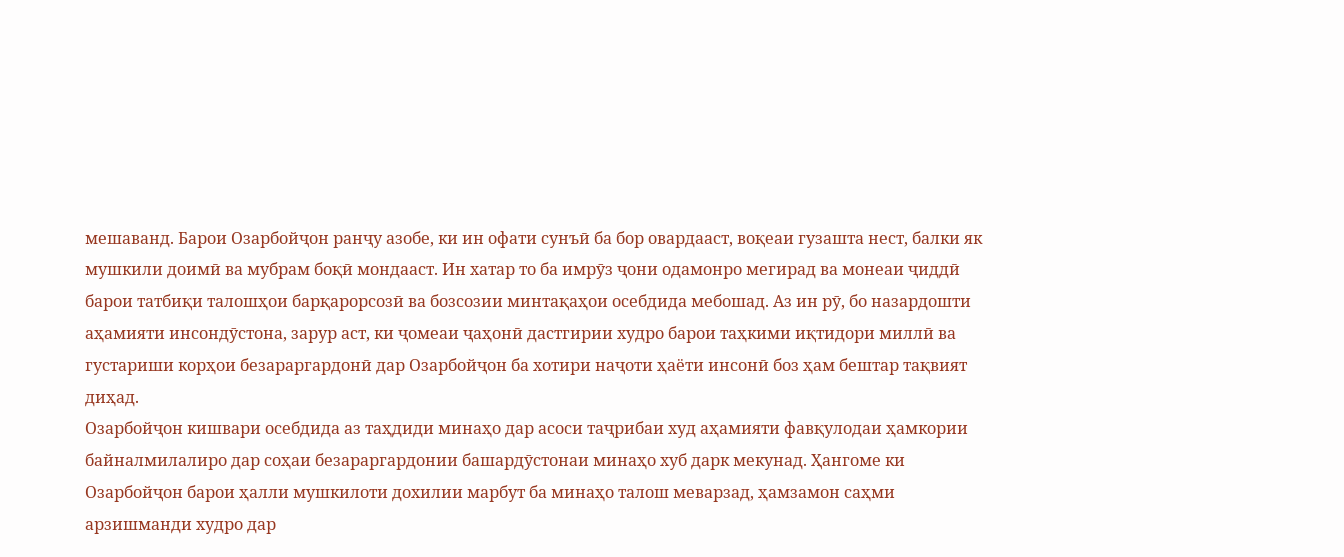мешаванд. Барои Озарбойҷон ранҷу азобе, ки ин офати сунъӣ ба бор овардааст, воқеаи гузашта нест, балки як мушкили доимӣ ва мубрам боқӣ мондааст. Ин хатар то ба имрӯз ҷони одамонро мегирад ва монеаи ҷиддӣ барои татбиқи талошҳои барқарорсозӣ ва бозсозии минтақаҳои осебдида мебошад. Аз ин рӯ, бо назардошти аҳамияти инсондӯстона, зарур аст, ки ҷомеаи ҷаҳонӣ дастгирии худро барои таҳкими иқтидори миллӣ ва густариши корҳои безараргардонӣ дар Озарбойҷон ба хотири наҷоти ҳаёти инсонӣ боз ҳам бештар тақвият диҳад.
Озарбойҷон кишвари осебдида аз таҳдиди минаҳо дар асоси таҷрибаи худ аҳамияти фавқулодаи ҳамкории байналмилалиро дар соҳаи безараргардонии башардӯстонаи минаҳо хуб дарк мекунад. Ҳангоме ки Озарбойҷон барои ҳалли мушкилоти дохилии марбут ба минаҳо талош меварзад, ҳамзамон саҳми арзишманди худро дар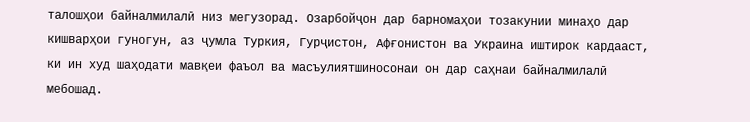талошҳои байналмилалӣ низ мегузорад. Озарбойҷон дар барномаҳои тозакунии минаҳо дар кишварҳои гуногун, аз ҷумла Туркия, Гурҷистон, Афғонистон ва Украина иштирок кардааст, ки ин худ шаҳодати мавқеи фаъол ва масъулиятшиносонаи он дар саҳнаи байналмилалӣ мебошад.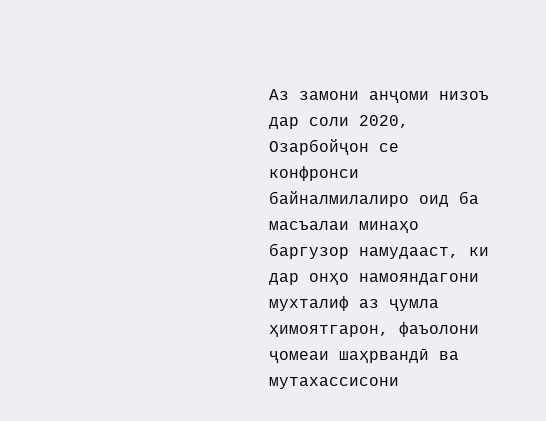Аз замони анҷоми низоъ дар соли 2020, Озарбойҷон се конфронси байналмилалиро оид ба масъалаи минаҳо баргузор намудааст, ки дар онҳо намояндагони мухталиф аз ҷумла ҳимоятгарон, фаъолони ҷомеаи шаҳрвандӣ ва мутахассисони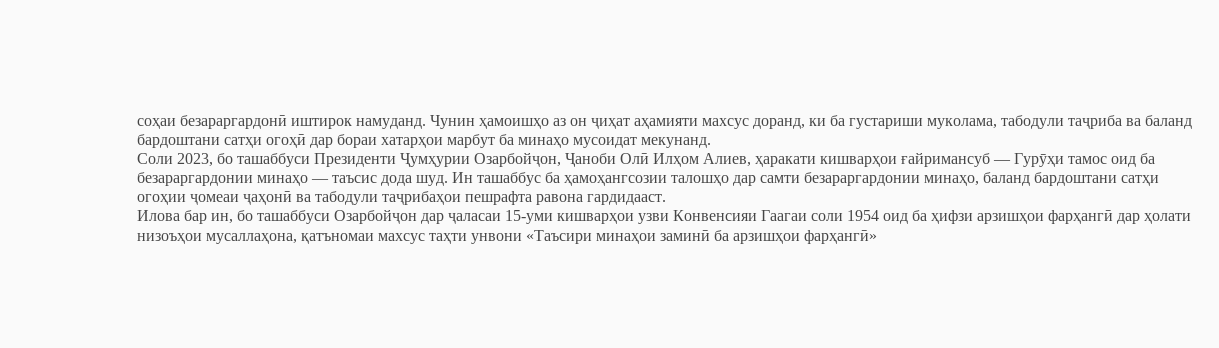соҳаи безараргардонӣ иштирок намуданд. Чунин ҳамоишҳо аз он ҷиҳат аҳамияти махсус доранд, ки ба густариши муколама, табодули таҷриба ва баланд бардоштани сатҳи огоҳӣ дар бораи хатарҳои марбут ба минаҳо мусоидат мекунанд.
Соли 2023, бо ташаббуси Президенти Ҷумҳурии Озарбойҷон, Ҷаноби Олӣ Илҳом Алиев, ҳаракати кишварҳои ғайримансуб — Гурӯҳи тамос оид ба безараргардонии минаҳо — таъсис дода шуд. Ин ташаббус ба ҳамоҳангсозии талошҳо дар самти безараргардонии минаҳо, баланд бардоштани сатҳи огоҳии ҷомеаи ҷаҳонӣ ва табодули таҷрибаҳои пешрафта равона гардидааст.
Илова бар ин, бо ташаббуси Озарбойҷон дар ҷаласаи 15-уми кишварҳои узви Конвенсияи Гаагаи соли 1954 оид ба ҳифзи арзишҳои фарҳангӣ дар ҳолати низоъҳои мусаллаҳона, қатъномаи махсус таҳти унвони «Таъсири минаҳои заминӣ ба арзишҳои фарҳангӣ»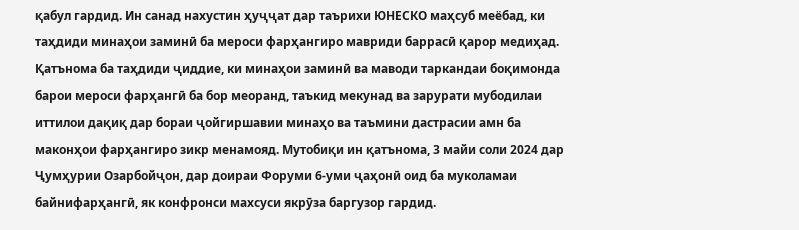қабул гардид. Ин санад нахустин ҳуҷҷат дар таърихи ЮНЕСКО маҳсуб меёбад, ки таҳдиди минаҳои заминӣ ба мероси фарҳангиро мавриди баррасӣ қарор медиҳад. Қатънома ба таҳдиди ҷиддие, ки минаҳои заминӣ ва маводи таркандаи боқимонда барои мероси фарҳангӣ ба бор меоранд, таъкид мекунад ва зарурати мубодилаи иттилои дақиқ дар бораи ҷойгиршавии минаҳо ва таъмини дастрасии амн ба маконҳои фарҳангиро зикр менамояд. Мутобиқи ин қатънома, 3 майи соли 2024 дар Ҷумҳурии Озарбойҷон, дар доираи Форуми 6-уми ҷаҳонӣ оид ба муколамаи байнифарҳангӣ, як конфронси махсуси якрӯза баргузор гардид.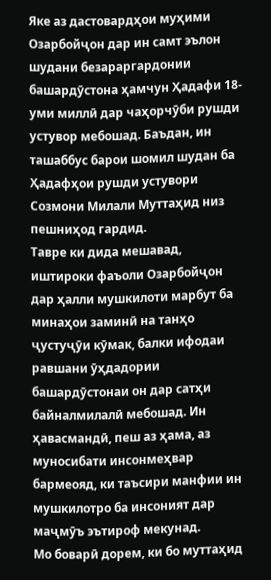Яке аз дастовардҳои муҳими Озарбойҷон дар ин самт эълон шудани безараргардонии башардӯстона ҳамчун Ҳадафи 18-уми миллӣ дар чаҳорчӯби рушди устувор мебошад. Баъдан, ин ташаббус барои шомил шудан ба Ҳадафҳои рушди устувори Созмони Милали Муттаҳид низ пешниҳод гардид.
Тавре ки дида мешавад, иштироки фаъоли Озарбойҷон дар ҳалли мушкилоти марбут ба минаҳои заминӣ на танҳо ҷустуҷӯи кӯмак, балки ифодаи равшани ӯҳдадории башардӯстонаи он дар сатҳи байналмилалӣ мебошад. Ин ҳавасмандӣ, пеш аз ҳама, аз муносибати инсонмеҳвар бармеояд, ки таъсири манфии ин мушкилотро ба инсоният дар маҷмӯъ эътироф мекунад.
Мо боварӣ дорем, ки бо муттаҳид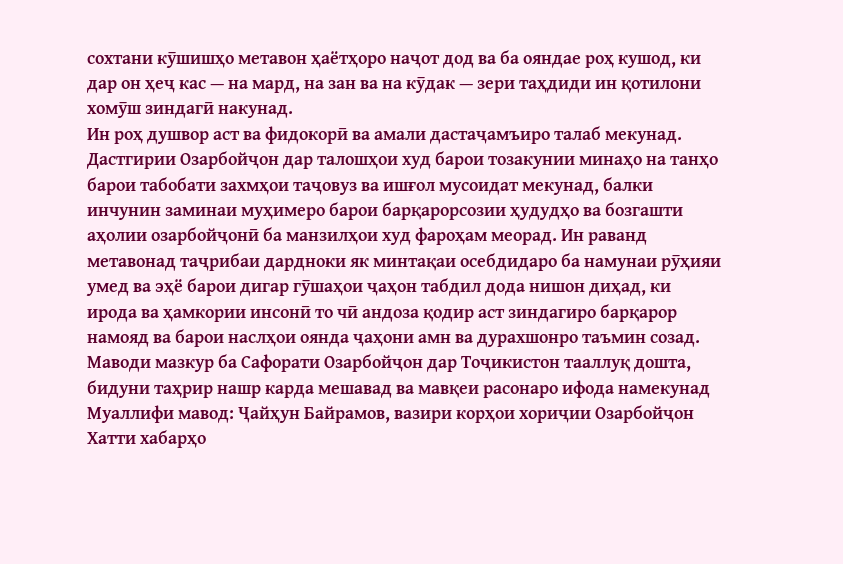сохтани кӯшишҳо метавон ҳаётҳоро наҷот дод ва ба ояндае роҳ кушод, ки дар он ҳеҷ кас — на мард, на зан ва на кӯдак — зери таҳдиди ин қотилони хомӯш зиндагӣ накунад.
Ин роҳ душвор аст ва фидокорӣ ва амали дастаҷамъиро талаб мекунад. Дастгирии Озарбойҷон дар талошҳои худ барои тозакунии минаҳо на танҳо барои табобати захмҳои таҷовуз ва ишғол мусоидат мекунад, балки инчунин заминаи муҳимеро барои барқарорсозии ҳудудҳо ва бозгашти аҳолии озарбойҷонӣ ба манзилҳои худ фароҳам меорад. Ин раванд метавонад таҷрибаи дардноки як минтақаи осебдидаро ба намунаи рӯҳияи умед ва эҳё барои дигар гӯшаҳои ҷаҳон табдил дода нишон диҳад, ки ирода ва ҳамкории инсонӣ то чӣ андоза қодир аст зиндагиро барқарор намояд ва барои наслҳои оянда ҷаҳони амн ва дурахшонро таъмин созад.
Маводи мазкур ба Сафорати Озарбойҷон дар Тоҷикистон тааллуқ дошта, бидуни таҳрир нашр карда мешавад ва мавқеи расонаро ифода намекунад
Муаллифи мавод: Ҷайҳун Байрамов, вазири корҳои хориҷии Озарбойҷон
Хатти хабарҳо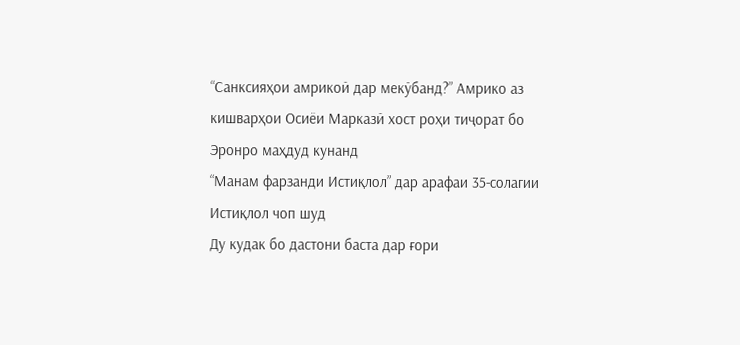“Санксияҳои амрикоӣ дар мекӯбанд?” Амрико аз кишварҳои Осиёи Марказӣ хост роҳи тиҷорат бо Эронро маҳдуд кунанд
“Манам фарзанди Истиқлол” дар арафаи 35-солагии Истиқлол чоп шуд
Ду кудак бо дастони баста дар ғори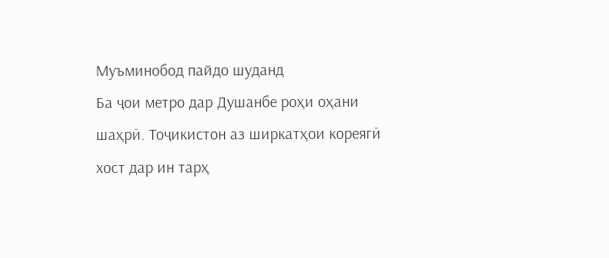Муъминобод пайдо шуданд
Ба ҷои метро дар Душанбе роҳи оҳани шаҳрӣ. Тоҷикистон аз ширкатҳои кореягӣ хост дар ин тарҳ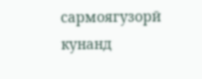сармоягузорӣ кунанд